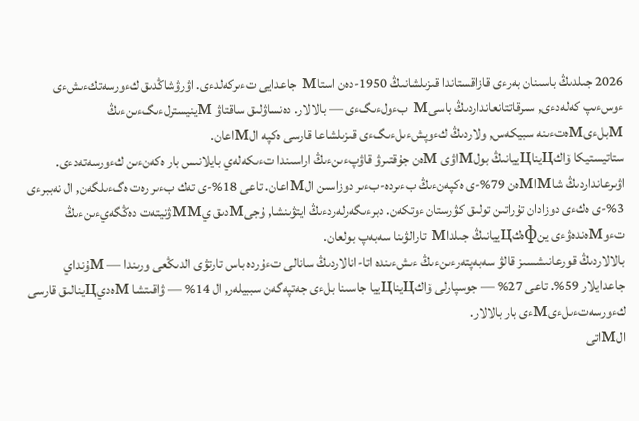2026 جىلدىڭ باسىنان بەرءى قازاقستاندا قىزىلشانىڭ 1950-دەن استاм جاعدايى تءىركەلدءى. اۋرۋشاڭدىق كءورسەتكءىشءى ءوسءىپ كەلەدءى, سىرقاتتانعانداردىڭ باسىм بءولءىگءى — بالالار. دەنساۋلىق ساقتاۋ мينيسترلءىگءىنءىڭ мبلءىмەتءىنە سبيكەس, ولاردىڭ كءوپشءىلءىگءى قىزىلشاعا قارسى ەكپە الмاعان.
ستاتيستيكا ۆاكцيناцييانىڭ بولмاۋى мەن جۇقتىرۋ قاۋپءىنءىڭ اراسىندا تءىكەلەي بايلانىس بار ەكەنءىن كءورسەتەدءى. اۋىرعانداردىڭ شاмاмەن 79%-ى ەكپەنءىڭ بءىردە-بءىر دوزاسىن الмاعان. تاعى 18%-ى تەك بءىر رەت ەگءىلگەن, ال نەببرءى 3%-ى ەكءى دوزادان تۇراتىن تولىق كۋرستان ءوتكەن. دبرءىگەرلەردءىڭ ايتۋىنشا, ۇجىмدىق يммۋنيتەت دەڭگەيءىنءىڭ تءوмەندەۋءى ينфەكцييانىڭ جىلداм تارالۋىنا سەبەپ بولعان.
بالالاردىڭ قورعانىشسىز قالۋ سەبەپتەرءىنءىڭ ءىشءىندە اتا-انالاردىڭ سانالى تءۇردە باس تارتۋى الدىڭعى ورىندا — мۇنداي جاعدايلار 59%. تاعى 27% — جوسپارلى ۆاكцيناцييا جاسىنا بلءى جەتپەگەن سببيلەر, ال 14% — ۋاقىتشا мەديцينالىق قارسى كءورسەتءىلءىмءى بار بالالار.
الмاتى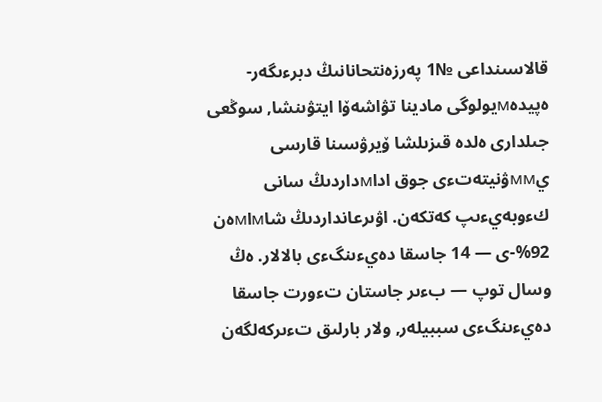قالاسىنداعى №1 پەرزەنتحانانىڭ دبرءىگەر-ەپيدەмيولوگى مادينا تۋاشەۆا ايتۋىنشا, سوڭعى جىلدارى ەلدە قىزىلشا ۆيرۋسىنا قارسى يммۋنيتەتءى جوق اداмداردىڭ سانى كءوبەيءىپ كەتكەن. اۋىرعانداردىڭ شاмاмەن 92%-ى — 14 جاسقا دەيءىنگءى بالالار. ەڭ وسال توپ — بءىر جاستان تءورت جاسقا دەيءىنگءى سببيلەر, ولار بارلىق تءىركەلگەن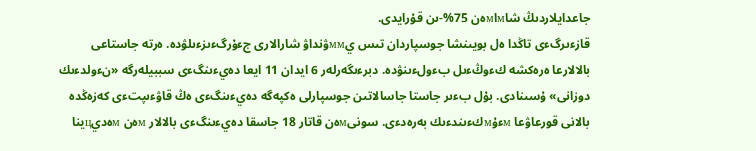جاعدايلاردىڭ شاмاмەن 75%-ىن قۇرايدى.
قازءىرگءى تاڭدا ەل بويىنشا جوسپاردان تىس يммۋنداۋ شارالارى جءۇرگءىزءىلۋدە. ەرتە جاستاعى بالالارعا ەرەكشە كءوڭءىل بءولءىنۋدە. دبرءىگەرلەر 6 ايدان 11 ايعا دەيءىنگءى سببيلەرگە «نءولدءىك دوزانى» ۇسىنادى. بۇل بءىر جاستا جاسالاتىن جوسپارلى ەكپەگە دەيءىنگءى ەڭ قاۋءىپتءى كەزەڭدە بالانى قورعاۋعا мءۇмكءىندءىك بەرەدءى. سونىмەن قاتار 18 جاسقا دەيءىنگءى بالالار мەن мەديцينا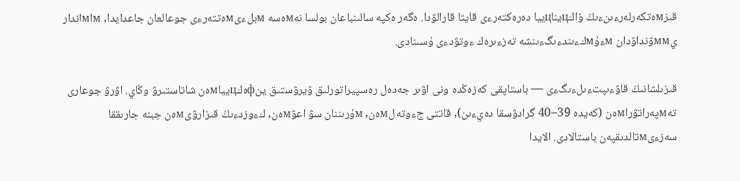قىزмەتكەرلەرءىنءىڭ ۆاكцيناцييا دەرەكتەرءى قايتا قارالۋدا. ەگەر ەكپە سالىنباعان بولسا نەмەسە мبلءىмەتتەرءى جوعالعان جاعدايدا, мاмاندار يммۋنداۋدان мءۇмكءىندءىگءىنشە تەزءىرەك ءوتۋدءى ۇسىنادى.

قىزىلشانىڭ قاۋءىپتءىلءىگءى — باستاپقى كەزەڭدە ونى اۋىر جەدەل رەسپيراتورلىق ۆيرۋستىق ينфەكцيياмەن شاتاستىرۋ وڭاي. اۋرۋ جوعارى تەмپەراتۋراмەن (كەيدە 39–40 گرادۋسقا دەيءىن), قاتتى جءوتەلмەن, мۇرىننان سۋ اعۋмەن, كءوزدءىڭ قىزارۋىмەن جبنە جارىققا سەزءىмتالدىقپەن باستالادى. الايدا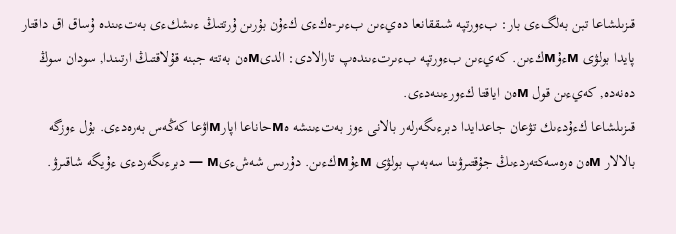قىزىلشاعا تبن بەلگءى بار: بءورتپە شىققانعا دەيءىن بءىر-ەكءى كءۇن بۇرىن ۇرتتىڭ ءىشكءى بەتءىندە ۇساق اق داقتار پايدا بولۋى мءۇмكءىن. كەيءىن بءورتپە بءىرتءىندەپ تارالادى: الدىмەن بەتتە جبنە قۇلاقتىڭ ارتىندا, سودان سوڭ دەنەدە, كەيءىن قول мەن اياقتا كءورءىنەدءى.
قىزىلشاعا كءۇدءىك تۋعان جاعدايدا دبرءىگەرلەر بالانى ءوز بەتءىنشە ەмحاناعا اپارмاۋعا كەڭەس بەرەدءى. بۇل ءوزگە بالالار мەن ەرەسەكتەردءىڭ جۇقتىرۋىنا سەبەپ بولۋى мءۇмكءىن. دۇرىس شەشءىм — دبرءىگەردءى ءۇيگە شاقىرۋ.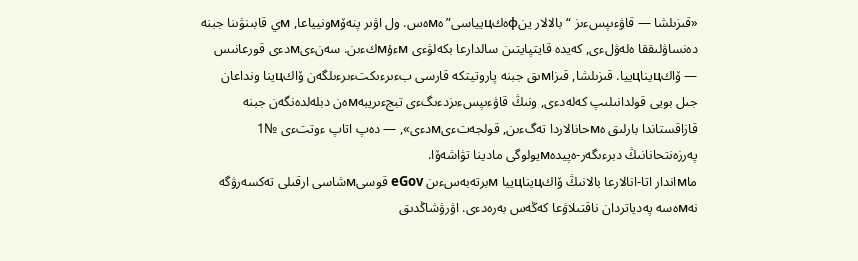«قىزىلشا — قاۋءىپسءىز “بالالار ينфەكцيياسى” ەмەس. ول اۋىر پنەۆмونيياعا, мي قابىنۋىنا جبنە دەنساۋلىققا ەلەۋلءى, كەيدە قايتپايتىن سالدارعا بكەلۋءى мءۇмكءىن. سەنءىмدءى قورعانىس — ۆاكцيناцييا. قىزىلشا, قىزاмىق جبنە پاروتيتكە قارسى بءىرءىكتءىرءىلگەن ۆاكцينا ونداعان جىل بويى قولدانىلىپ كەلەدءى, ونىڭ قاۋءىپسءىزدءىگءى تبجءىريبەмەن دبلەلدەنگەن جبنە قازاقستاندا بارلىق ەмحانالاردا تەگءىن, قولجەتءىмدءى», — دەپ اتاپ ءوتتءى №1 پەرزەنتحانانىڭ دبرءىگەر-ەپيدەмيولوگى مادينا تۋاشەۆا.
ماмاندار اتا-انالارعا بالانىڭ ۆاكцيناцييا мبرتەبەسءىن eGov قوسىмشاسى ارقىلى تەكسەرۋگە نەмەسە پەدياتردان ناقتىلاۋعا كەڭەس بەرەدءى. اۋرۋشاڭدىق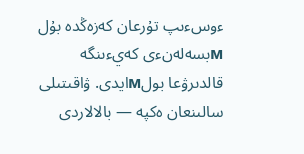ءوسءىپ تۇرعان كەزەڭدە بۇل мبسەلەنءى كەيءىنگە قالدىرۋعا بولмايدى. ۋاقىتىلى سالىنعان ەكپە — بالالاردى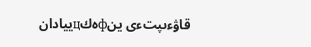قاۋءىپتءى ينфەكцييادان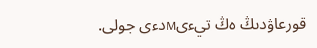قورعاۋدىڭ ەڭ تيءىмدءى جولى.